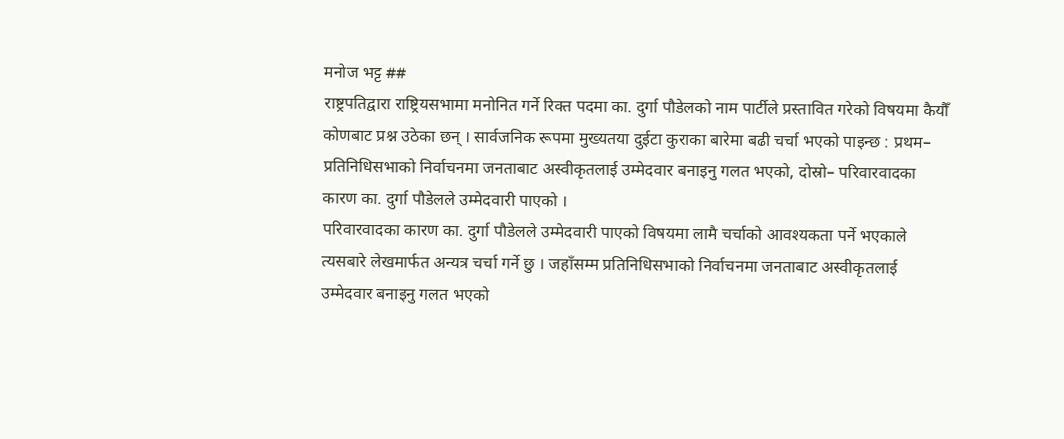मनोज भट्ट ##
राष्ट्रपतिद्वारा राष्ट्रियसभामा मनोनित गर्ने रिक्त पदमा का. दुर्गा पौडेलको नाम पार्टीले प्रस्तावित गरेको विषयमा कैयौँ कोणबाट प्रश्न उठेका छन् । सार्वजनिक रूपमा मुख्यतया दुईटा कुराका बारेमा बढी चर्चा भएको पाइन्छ : प्रथम– प्रतिनिधिसभाको निर्वाचनमा जनताबाट अस्वीकृतलाई उम्मेदवार बनाइनु गलत भएको, दोस्रो– परिवारवादका कारण का. दुर्गा पौडेलले उम्मेदवारी पाएको ।
परिवारवादका कारण का. दुर्गा पौडेलले उम्मेदवारी पाएको विषयमा लामै चर्चाको आवश्यकता पर्ने भएकाले त्यसबारे लेखमार्फत अन्यत्र चर्चा गर्ने छु । जहाँसम्म प्रतिनिधिसभाको निर्वाचनमा जनताबाट अस्वीकृतलाई उम्मेदवार बनाइनु गलत भएको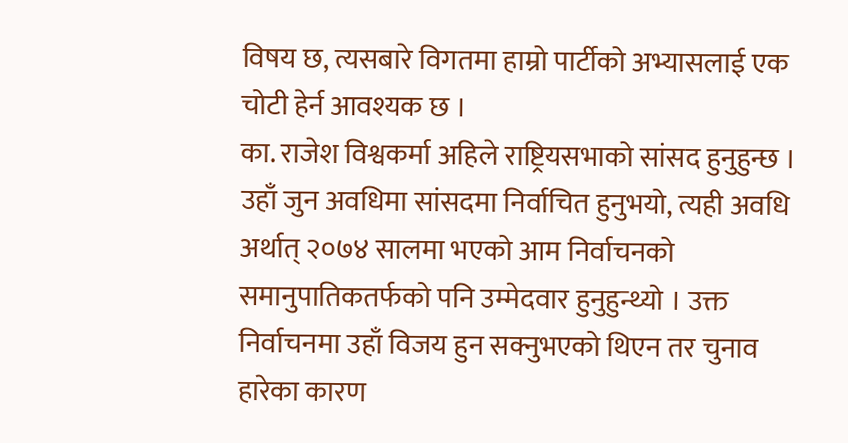विषय छ, त्यसबारे विगतमा हाम्रो पार्टीको अभ्यासलाई एक चोटी हेर्न आवश्यक छ ।
का. राजेश विश्वकर्मा अहिले राष्ट्रियसभाको सांसद हुनुहुन्छ । उहाँ जुन अवधिमा सांसदमा निर्वाचित हुनुभयो, त्यही अवधि अर्थात् २०७४ सालमा भएको आम निर्वाचनको समानुपातिकतर्फको पनि उम्मेदवार हुनुहुन्थ्यो । उक्त निर्वाचनमा उहाँ विजय हुन सक्नुभएको थिएन तर चुनाव हारेका कारण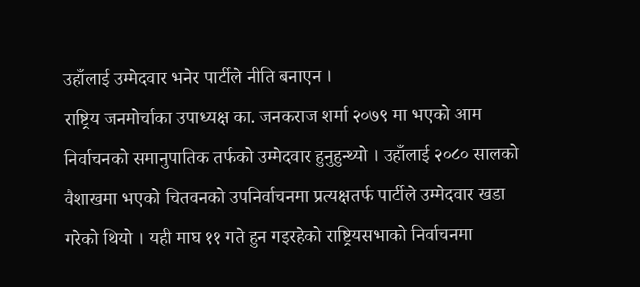उहाँलाई उम्मेदवार भनेर पार्टीले नीति बनाएन ।
राष्ट्रिय जनमोर्चाका उपाध्यक्ष का. जनकराज शर्मा २०७९ मा भएको आम निर्वाचनको समानुपातिक तर्फको उम्मेदवार हुनुहुन्थ्यो । उहाँलाई २०८० सालको वैशाखमा भएको चितवनको उपनिर्वाचनमा प्रत्यक्षतर्फ पार्टीले उम्मेदवार खडा गरेको थियो । यही माघ ११ गते हुन गइरहेको राष्ट्रियसभाको निर्वाचनमा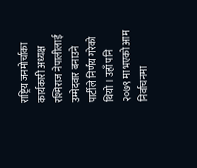राष्ट्रिय जनमोर्चाका कार्यकारी अध्यक्ष रश्मिराज नेपालीलाई उम्मेदवार बनाउने पार्टीले निर्णय गरेको थियो । उहाँ पनि २०७९ मा भएको आम निर्वाचनमा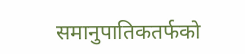समानुपातिकतर्फको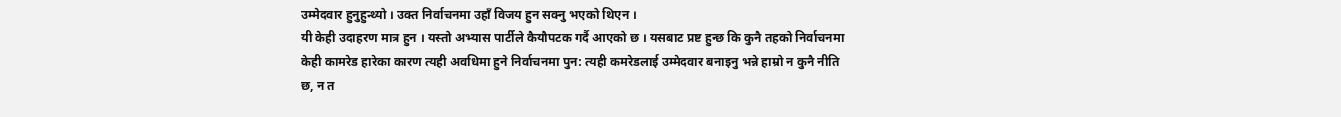उम्मेदवार हुनुहुन्थ्यो । उक्त निर्वाचनमा उहाँ विजय हुन सक्नु भएको थिएन ।
यी केही उदाहरण मात्र हुन । यस्तो अभ्यास पार्टीले कैयौपटक गर्दै आएको छ । यसबाट प्रष्ट हुन्छ कि कुनै तहको निर्वाचनमा केही कामरेड हारेका कारण त्यही अवधिमा हुने निर्वाचनमा पुन: त्यही कमरेडलाई उम्मेदवार बनाइनु भन्ने हाम्रो न कुनै नीति छ, न त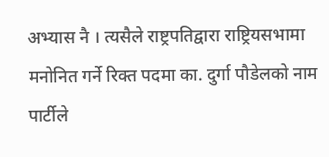अभ्यास नै । त्यसैले राष्ट्रपतिद्वारा राष्ट्रियसभामा मनोनित गर्ने रिक्त पदमा का. दुर्गा पौडेलको नाम पार्टीले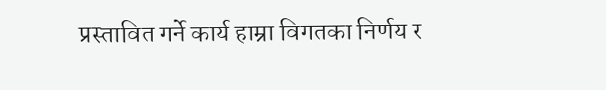प्रस्तावित गर्ने कार्य हाम्रा विगतका निर्णय र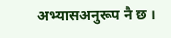अभ्यासअनुरूप नै छ ।